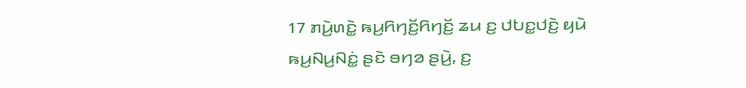17 ꤊꤣꤧ꤬ꤛꤢꤧ꤭ ꤒꤣ꤬ꤖꤚꤢꤩ꤬ꤖꤚꤢꤩ꤬ ꤘꤣ ꤢ꤬ ꤓꤝꤢ꤭ꤓꤢꤧ꤬ ꤟꤣꤧ ꤒꤣ꤬ꤡꤣ꤬ꤡꤢꤦ꤭ ꤔꤢꤧ ꤋꤚꤤ ꤔꤣꤧ꤬, ꤢ꤬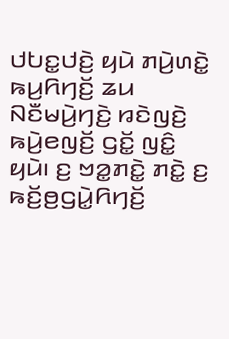ꤓꤝꤢ꤭ꤓꤢꤧ꤬ ꤟꤣꤧ ꤊꤣꤧ꤬ꤛꤢꤧ꤭ ꤒꤣ꤬ꤖꤚꤢꤩ꤬ ꤘꤣ ꤡꤢꤪꤗꤣꤧ꤬ꤚꤢꤧ꤬ ꤙꤢꤧꤜꤢꤧ꤬ ꤒꤣꤧ꤬ꤕꤜꤢꤩ꤬ ꤞꤢꤩ꤭ ꤜꤢꤨ꤭ ꤟꤣꤧ꤯ ꤢ꤬ ꤠꤤ꤭ꤊꤢꤧ꤭ ꤊꤢꤧ꤭ ꤢ꤬ ꤒꤢꤩ꤬ꤥ꤬ꤞꤣꤧ꤭ꤖꤚꤢꤩ꤬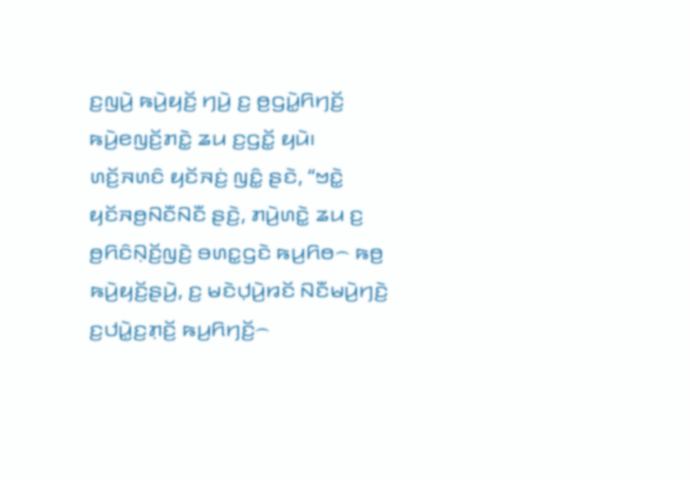ꤢ꤬ꤜꤣꤧ꤬ ꤒꤣꤧ꤬ꤟꤢꤩ꤬ ꤚꤣꤧ꤬ ꤢ꤬ ꤥ꤬ꤞꤣꤧ꤭ꤖꤚꤢꤩ꤬ ꤒꤣꤧ꤬ꤕꤜꤢꤩ꤬ꤊꤢꤧ꤭ ꤘꤣ ꤢ꤬ꤞꤢꤩ꤭ ꤟꤣꤧ꤯
ꤛꤢꤩ꤬ꤏꤛꤢꤨ ꤟꤢꤩꤏꤢꤦ꤬ ꤜꤢꤨ꤭ ꤔꤢꤧ, “ꤠꤢꤧ꤭ ꤟꤢꤩꤏꤥ꤬ꤡꤢꤪꤡꤢꤪ ꤔꤢꤧ꤬, ꤊꤣꤧ꤬ꤛꤢꤧ꤭ ꤘꤣ ꤢ꤬ ꤥ꤬ꤖꤢꤨꤡ꤫ꤢꤩ꤬ꤜꤢꤧ꤬ ꤋꤛꤢ꤭ꤞꤢꤧ ꤒꤣ꤬ꤖꤥ꤮ ꤒꤥ꤬ ꤒꤣꤧ꤬ꤟꤢꤩ꤬ꤔꤣꤧ꤬, ꤢ꤬ ꤗꤢꤧꤓ꤫ꤣꤧ꤬ꤙꤢꤩ ꤡꤢꤪꤗꤣꤧ꤬ꤚꤢꤧ꤬ ꤢ꤬ꤓꤣꤧ꤭ꤢ꤬ꤊ꤫ꤢꤩ꤬ ꤒꤣ꤬ꤖꤚꤢꤩ꤬꤮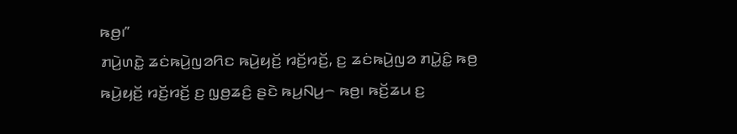ꤒꤥ꤬꤯”
ꤊꤣꤧ꤬ꤛꤢꤧ꤭ ꤘꤢꤦꤒꤣꤧ꤬ꤜꤤꤖꤢ ꤒꤣꤧ꤬ꤟꤢꤩ꤬ ꤙꤢꤩ꤬ꤙꤢꤩ꤬, ꤢ꤬ ꤘꤢꤦꤒꤣꤧ꤬ꤜꤤ ꤊꤣꤧ꤭ꤢꤨ꤭ ꤒꤥ꤬ ꤒꤣꤧ꤬ꤟꤢꤩ꤬ ꤙꤢꤩ꤬ꤙꤢꤩ꤬ ꤢ꤬ ꤜ꤫ꤥ꤬ꤘꤢꤨ꤬ ꤔꤢꤧ ꤒꤣ꤬ꤡꤣ꤬꤮ ꤒꤥ꤬꤯ ꤒꤢꤩ꤬ꤘꤣ ꤢ꤬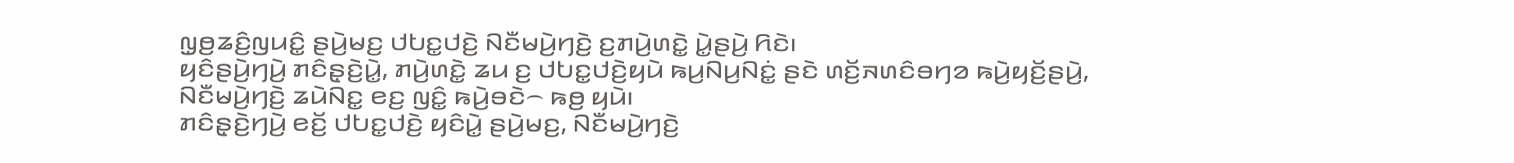ꤜ꤫ꤥ꤬ꤘꤢꤨ꤬ꤜꤣꤢꤨ꤭ ꤔꤣꤧ꤬ꤗꤢ꤬ ꤓꤝꤢ꤭ꤓꤢꤧ꤬ ꤡꤢꤪꤗꤣꤧ꤬ꤚꤢꤧ꤬ ꤢ꤬ꤊꤣꤧ꤬ꤛꤢꤧ꤭ ꤣꤧ꤭ꤔꤣꤧ꤬ ꤖꤢꤧ꤯
ꤟꤢꤨꤔꤣꤧ꤬ꤚꤣꤧ꤬ ꤊꤢꤨꤔ꤫ꤢꤧ꤬ꤣꤧ꤭, ꤊꤣꤧ꤬ꤛꤢꤧ꤭ ꤘꤣ ꤢ꤬ ꤓꤝꤢ꤭ꤓꤢꤧ꤬ꤟꤣꤧ ꤒꤣ꤬ꤡꤣ꤬ꤡꤢꤦ꤭ ꤔꤢꤧ ꤛꤢꤩ꤬ꤏꤛꤢꤨꤋꤚꤤ ꤒꤣꤧ꤬ꤟꤢꤩ꤬ꤔꤣꤧ꤬, ꤡꤢꤪꤗꤣꤧ꤬ꤚꤢꤧ꤬ ꤘꤣꤧꤡꤢ꤭ ꤕꤢ꤬ ꤜꤢꤨ꤭ ꤒꤣꤧ꤬ꤋꤢꤧ꤮ ꤒꤥ꤬ ꤟꤣꤧ꤯
ꤊꤢꤨꤔ꤫ꤢꤧ꤬ꤚꤣꤧ꤬ ꤕꤢꤩ꤬ ꤓꤝꤢ꤭ꤓꤢꤧ꤬ ꤟꤢꤨꤣꤧ꤭ ꤔꤣꤧ꤬ꤗꤢ꤬, ꤡꤢꤪꤗꤣꤧ꤬ꤚꤢꤧ꤬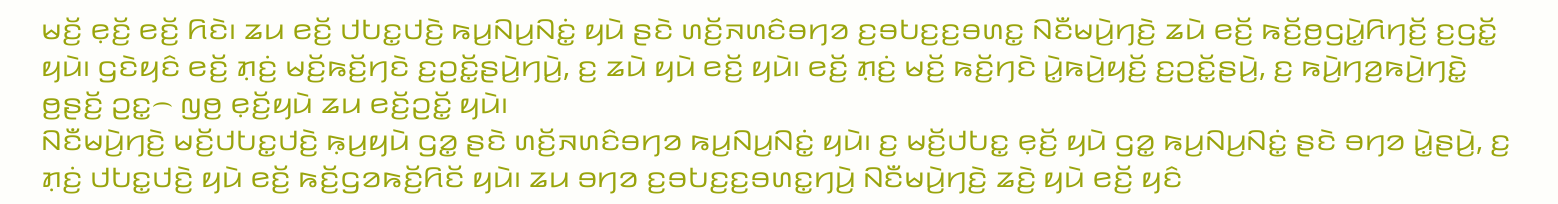ꤗꤢꤩ꤬ ꤕ꤫ꤢꤩ꤬ ꤕꤢꤩ꤬ ꤖꤢꤧ꤯ ꤘꤣ ꤕꤢꤩ꤬ ꤓꤝꤢ꤭ꤓꤢꤧ꤬ ꤒꤣ꤬ꤡꤣ꤬ꤡꤢꤦ꤭ ꤟꤣꤧ ꤔꤢꤧ ꤛꤢꤩ꤬ꤏꤛꤢꤨꤋꤚꤤ ꤢ꤬ꤋꤝꤢ꤬ꤢ꤬ꤋꤛꤢ꤭ ꤡꤢꤪꤗꤣꤧ꤬ꤚꤢꤧ꤬ ꤘꤣꤧ ꤕꤢꤩ꤬ ꤒꤢꤩ꤬ꤥ꤬ꤞꤣꤧ꤭ꤖꤚꤢꤩ꤬ ꤢ꤬ꤞꤢꤩ꤭ ꤟꤣꤧ꤯ ꤞꤢꤧꤟꤢꤨ ꤕꤢꤩ꤬ ꤊ꤫ꤢꤦ꤬ ꤗꤢꤩ꤬ꤒꤢꤩ꤬ꤚꤢꤧ ꤢ꤬ꤑꤢꤩ꤭ꤔꤣꤧ꤬ꤚꤣꤧ꤬, ꤢ꤬ ꤘꤣꤧ ꤟꤣꤧ ꤕꤢꤩ꤬ ꤟꤣꤧ꤯ ꤕꤢꤩ꤬ ꤊ꤫ꤢꤦ꤬ ꤗꤢꤩ꤬ ꤒꤢꤩ꤬ꤚꤢꤧ ꤣꤧ꤭ꤒꤣꤧ꤬ꤟꤢꤩ꤬ ꤢ꤬ꤑꤢꤩ꤭ꤔꤣꤧ꤬, ꤢ꤬ ꤒꤣꤧ꤬ꤚꤤ꤬ꤒꤣꤧ꤬ꤚꤢꤧ꤭ ꤥ꤬ꤔꤢꤩ꤬ ꤑꤢ꤭꤮ ꤜꤥ꤬ ꤕ꤫ꤢꤩ꤬ꤟꤣꤧ ꤘꤣ ꤕꤢꤩ꤬ꤑꤢꤩ꤭ ꤟꤣꤧ꤯
ꤡꤢꤪꤗꤣꤧ꤬ꤚꤢꤧ꤬ ꤗꤢꤩ꤬ꤓꤝꤢ꤭ꤓꤢꤧ꤬ ꤒ꤫ꤣ꤬ꤟꤣꤧ ꤞꤤ꤭ ꤔꤢꤧ ꤛꤢꤩ꤬ꤏꤛꤢꤨꤋꤚꤤ ꤒꤣ꤬ꤡꤣ꤬ꤡꤢꤦ꤭ ꤟꤣꤧ꤯ ꤢ꤬ ꤗꤢꤩ꤬ꤓꤝꤢ꤭ ꤕ꤫ꤢꤩ꤬ ꤟꤣꤧ ꤞꤤ꤭ ꤒꤣ꤬ꤡꤣ꤬ꤡꤢꤦ꤭ ꤔꤢꤧ ꤋꤚꤤ ꤣꤧ꤭ꤔꤣꤧ꤬, ꤢ꤬ ꤊ꤫ꤢꤦ꤬ ꤓꤝꤢ꤭ꤓꤢꤧ꤬ ꤟꤣꤧ ꤕꤢꤩ꤬ ꤒꤢꤩ꤬ꤞꤤꤒꤢꤩ꤬ꤖꤢꤩ ꤟꤣꤧ꤯ ꤘꤣ ꤋꤚꤤ ꤢ꤬ꤋꤝꤢ꤬ꤢ꤬ꤋꤛꤢ꤭ꤚꤣꤧ꤬ ꤡꤢꤪꤗꤣꤧ꤬ꤚꤢꤧ꤬ ꤘꤢꤧ꤬ ꤟꤣꤧ ꤕꤢꤩ꤬ ꤟꤢꤨ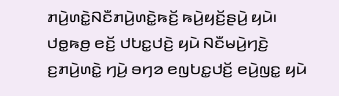ꤊꤣꤧ꤬ꤛꤢꤧ꤭ꤡꤢꤪꤊꤣꤧ꤬ꤛꤢꤧ꤭ꤒꤢꤩ꤬ ꤒꤣꤧ꤬ꤟꤢꤩ꤬ꤔꤣꤧ꤬ ꤟꤣꤧ꤯ ꤓꤥ꤭ꤒꤥ꤬ ꤕꤢꤩ꤬ ꤓꤝꤢ꤭ꤓꤢꤧ꤬ ꤟꤣꤧ ꤡꤢꤪꤗꤣꤧ꤬ꤚꤢꤧ꤬ ꤢ꤬ꤊꤣꤧ꤬ꤛꤢꤧ꤭ ꤚꤣꤧ꤬ ꤋꤚꤤ ꤕꤜꤝꤢ꤭ꤓꤢꤩ꤬ ꤕꤣꤧ꤬ꤜꤢ꤭ ꤟꤣꤧ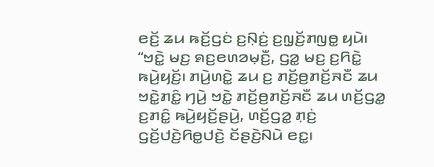ꤕꤢꤩ꤬ ꤘꤣ ꤒꤢꤩ꤬ꤞꤢꤦ ꤢ꤬ꤡ꤫ꤢꤦ꤬ ꤢ꤬ꤜ꤫ꤢꤩ꤬ꤊꤜꤥ꤭ ꤟꤣꤧ꤯
“ꤠꤢꤧ꤭ ꤗꤢ꤬ ꤎꤢ꤬ꤕꤛꤤꤗ꤫ꤢꤪ꤬, ꤞꤤ꤭ ꤗꤢ꤬ ꤢ꤬ꤖꤢꤧ꤭ ꤒꤣꤧ꤬ꤟꤢꤩ꤬꤯ ꤊꤣꤧ꤬ꤛꤢꤧ꤭ ꤘꤣ ꤢ꤬ ꤊꤢꤩ꤬ꤥ꤬ꤊꤢꤩ꤬ꤏꤢꤪ ꤘꤣ ꤠꤢꤧ꤭ꤊꤢꤨ꤭ ꤚꤣꤧ꤬ ꤠꤢꤧ꤭ ꤊꤢꤩ꤬ꤥ꤬ꤊꤢꤩ꤬ꤏꤢꤪ ꤘꤣ ꤛꤢꤩ꤬ꤞꤤ꤭ ꤢ꤬ꤊꤢꤨ꤭ ꤒꤣꤧ꤬ꤟꤢꤩ꤬ꤔꤣꤧ꤬, ꤛꤢꤩ꤬ꤞꤤ꤭ ꤊ꤫ꤢꤦ꤬ ꤞꤢꤩ꤬ꤓꤢꤧ꤬ꤖꤥ꤭ꤓꤢꤧ꤬ ꤢꤩꤔꤢꤧ꤬ꤡꤣꤧ ꤕꤢ꤭꤯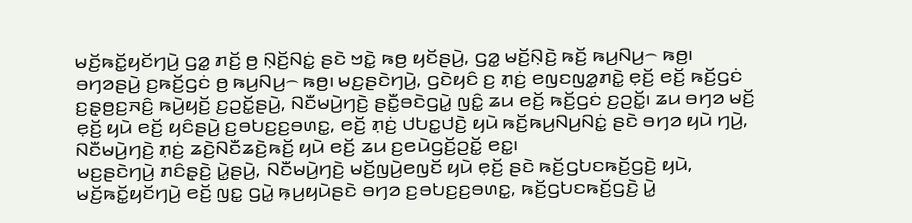ꤗꤢꤩ꤬ꤒꤢꤩ꤭ꤟꤢꤩꤚꤣꤧ꤬ ꤞꤤ꤭ ꤊꤢꤩ꤬ ꤥ꤬ ꤡ꤫ꤢꤩ꤬ꤡꤢꤦ꤭ ꤔꤢꤧ ꤠꤢꤧ꤭ ꤒꤥ꤬ ꤟꤢꤩꤔꤣꤧ꤬, ꤞꤤ꤭ ꤗꤢꤩ꤬ꤡ꤫ꤢꤧ꤬ ꤒꤢꤩ꤬ ꤒꤣ꤬ꤡꤣ꤬꤮ ꤒꤥ꤬꤯
ꤋꤚꤤꤔꤣꤧ꤬ ꤢ꤬ꤒꤢꤩ꤬ꤞꤢꤦ ꤥ꤬ ꤒꤣ꤬ꤡꤣ꤬꤮ ꤒꤥ꤬꤯ ꤗꤢ꤬ꤔꤢꤧꤚꤣꤧ꤬, ꤞꤢꤧꤟꤢꤨ ꤢ꤬ ꤊ꤫ꤢꤦ꤬ ꤕꤜꤢꤜꤤ꤭ꤊꤢꤧ꤭ ꤕ꤫ꤢꤩ꤬ ꤕꤢꤩ꤬ ꤒꤢꤩ꤬ꤞꤢꤦ ꤢ꤬ꤔ꤫ꤥ꤬ꤢ꤬ꤏꤢꤨ꤬ ꤒꤣꤧ꤬ꤟꤢꤩ꤬ ꤢ꤬ꤑꤢꤩ꤭ꤔꤣꤧ꤬, ꤡꤢꤪꤗꤣꤧ꤬ꤚꤢꤧ꤬ ꤔꤢꤪ꤭ꤋꤢꤧꤞꤣꤧ꤭ ꤜꤢꤨ꤭ ꤘꤣ ꤕꤢꤩ꤬ ꤒꤢꤩ꤬ꤞꤢꤦ ꤢ꤬ꤑꤢꤩ꤭꤯ ꤘꤣ ꤋꤚꤤ ꤗꤢꤩ꤬ ꤕ꤫ꤢꤩ꤬ ꤟꤣꤧ ꤕꤢꤩ꤬ ꤟꤢꤨꤔꤣꤧ꤬ ꤢ꤬ꤋꤝꤢ꤬ꤢ꤬ꤋꤛꤢ꤭, ꤕꤢꤩ꤬ ꤊ꤫ꤢꤦ꤬ ꤓꤝꤢ꤭ꤓꤢꤧ꤬ ꤟꤣꤧ ꤒꤢꤩ꤬ꤒꤣ꤬ꤡꤣ꤬ꤡꤢꤦ꤭ ꤔꤢꤧ ꤋꤚꤤ ꤟꤣꤧ ꤚꤣꤧ꤬, ꤡꤢꤪꤗꤣꤧ꤬ꤚꤢꤧ꤬ ꤊ꤫ꤢꤦ꤬ ꤘꤢꤧ꤬ꤡꤢꤪꤘꤢꤧ꤬ꤒꤢꤩ꤬ ꤟꤣꤧ ꤕꤢꤩ꤬ ꤘꤣ ꤢ꤬ꤕꤣꤧꤞꤢꤩ꤬ꤑꤢꤩ꤭ ꤕꤢ꤭꤯
ꤗꤢ꤬ꤔꤢꤧꤚꤣꤧ꤬ ꤊꤢꤨꤔ꤫ꤢꤧ꤬ ꤣꤧ꤭ꤔꤣꤧ꤬, ꤡꤢꤪꤗꤣꤧ꤬ꤚꤢꤧ꤬ ꤗꤢꤩ꤬ꤜꤣꤧ꤬ꤕꤜꤢꤩ ꤟꤣꤧ ꤕ꤫ꤢꤩ꤬ ꤔꤢꤧ ꤒꤢꤩ꤬ꤞꤝꤢꤒꤢꤩ꤬ꤞꤢꤧ꤬ ꤟꤣꤧ, ꤗꤢꤩ꤬ꤒꤢꤩ꤭ꤟꤢꤩꤚꤣꤧ꤬ ꤕꤢꤩ꤬ ꤜꤢ꤭ ꤞꤣꤧ꤭ ꤒ꤫ꤣ꤬ꤟꤣꤧꤔꤢꤧ ꤋꤚꤤ ꤢ꤬ꤋꤝꤢ꤬ꤢ꤬ꤋꤛꤢ꤭, ꤒꤢꤩ꤬ꤞꤝꤢꤒꤢꤩ꤬ꤞꤢꤧ꤬ ꤣꤧ꤭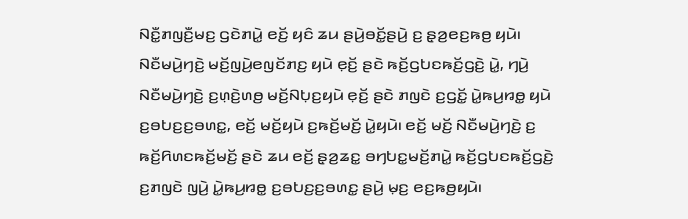ꤡꤢꤪ꤭ꤊꤜꤢꤪ꤬ꤗꤢ꤬ ꤞꤢꤧꤊꤣꤧ꤭ ꤕꤢꤩ꤬ ꤟꤢꤨ ꤘꤣ ꤔꤣꤧ꤬ꤋꤢꤩ꤭ꤔꤣꤧ꤬ ꤢ꤬ ꤔ꤫ꤤ꤬ꤕꤢ꤬ꤒꤥ꤬ ꤟꤣꤧ꤯ ꤡꤢꤪꤗꤣꤧ꤬ꤚꤢꤧ꤬ ꤗꤢꤩ꤬ꤜꤣꤧ꤬ꤕꤜꤢꤩꤊꤢ꤬ ꤟꤣꤧ ꤕ꤫ꤢꤩ꤬ ꤔꤢꤧ ꤒꤢꤩ꤬ꤞꤝꤢꤒꤢꤩ꤬ꤞꤢꤧ꤬ ꤣꤧ꤭, ꤚꤣꤧ꤬ ꤡꤢꤪꤗꤣꤧ꤬ꤚꤢꤧ꤬ ꤢ꤬ꤛ꤫ꤢꤧ꤬ꤛꤥ꤬ ꤗꤢꤩ꤬ꤡꤝ꤫ꤢ꤬ꤟꤣꤧ ꤕ꤫ꤢꤩ꤬ ꤔꤢꤧ ꤊꤜꤢꤧ ꤢ꤬ꤞꤢꤩ꤭ ꤣꤧ꤭ꤒꤣ꤬ꤙꤥ꤭ ꤟꤣꤧ ꤢ꤬ꤋꤝꤢ꤬ꤢ꤬ꤋꤛꤢ꤭, ꤕꤢꤩ꤬ ꤗꤢꤩ꤬ꤟꤣꤧ ꤢ꤬ꤒꤢꤩ꤬ꤗꤢꤩ꤬ ꤣꤧ꤭ꤟꤣꤧ꤯ ꤕꤢꤩ꤬ ꤗꤢꤩ꤬ ꤡꤢꤪꤗꤣꤧ꤬ꤚꤢꤧ꤬ ꤢ꤬ ꤒꤢꤩ꤬ꤖꤛꤢꤒꤢꤩ꤬ꤗꤢꤩ꤬ ꤔꤢꤧ ꤘꤣ ꤕꤢꤩ꤬ ꤔ꤫ꤤ꤬ꤘꤢ꤭ ꤋꤚꤝꤢ꤭ꤗꤢꤩ꤬ꤊꤣꤧ꤭ ꤒꤢꤩ꤬ꤞꤝꤢꤒꤢꤩ꤬ꤞꤢꤧ꤬ ꤢ꤬ꤊꤜꤢꤧ ꤜꤣꤧ꤬ ꤣꤧ꤭ꤒꤣ꤬ꤙꤥ꤭ ꤢ꤬ꤋꤝꤢ꤬ꤢ꤬ꤋꤛꤢ꤭ ꤔꤣꤧ꤬ ꤗ꤫ꤢ꤬ ꤕꤢ꤬ꤒꤥ꤬ꤟꤣꤧ꤯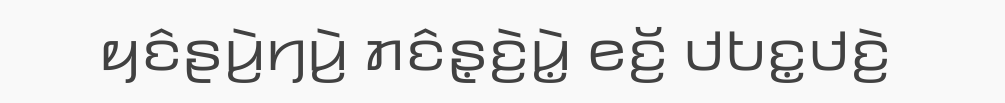ꤟꤢꤨꤔꤣꤧ꤬ꤚꤣꤧ꤬ ꤊꤢꤨꤔ꤫ꤢꤧ꤬ꤣꤧ꤭ ꤕꤢꤩ꤬ ꤓꤝꤢ꤭ꤓꤢꤧ꤬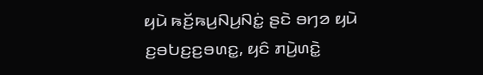ꤟꤣꤧ ꤒꤢꤩ꤬ꤒꤣ꤬ꤡꤣ꤬ꤡꤢꤦ꤭ ꤔꤢꤧ ꤋꤚꤤ ꤟꤣꤧ ꤢ꤬ꤋꤝꤢ꤬ꤢ꤬ꤋꤛꤢ꤭, ꤟꤢꤨ ꤊꤣꤧ꤬ꤛꤢꤧ꤭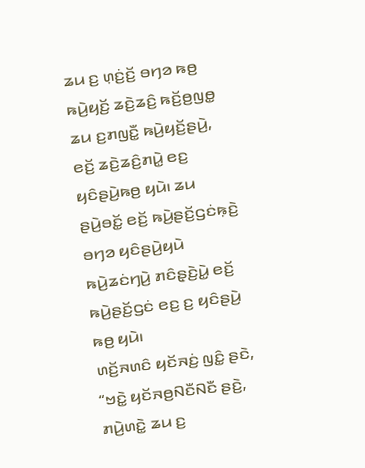ꤘꤣ ꤢ꤬ ꤛ꤫ꤢꤦ꤬ꤢꤩ꤬ ꤋꤚꤤ ꤒꤥ꤬ ꤒꤣꤧ꤬ꤟꤢꤩ꤬ ꤘꤢꤧ꤬ꤘꤢꤨ꤬ ꤒꤢꤩ꤬ꤥ꤬ꤜꤥ꤭ ꤘꤣ ꤢ꤬ꤊꤜꤢꤪ꤭ ꤒꤣꤧ꤬ꤟꤢꤩ꤬ꤔꤣꤧ꤬, ꤕꤢꤩ꤬ ꤘꤢꤧ꤬ꤘꤢꤨ꤬ꤊꤣꤧ꤭ ꤕꤢ꤬ ꤟꤢꤨꤔꤣꤧ꤬ꤒꤥ꤬ ꤟꤣꤧ꤯ ꤘꤣ ꤔꤣꤧ꤬ꤋꤢꤩ꤭ ꤕꤢꤩ꤬ ꤒꤣꤧ꤬ꤔꤢꤩ꤬ꤞꤢꤦꤒ꤫ꤢꤧ꤬ ꤋꤚꤤ ꤟꤢꤨꤔꤣꤧ꤬ꤟꤣꤧ ꤒꤣꤧ꤬ꤘꤢꤦꤚꤣꤧ꤬ ꤊꤢꤨꤔ꤫ꤢꤧ꤬ꤣꤧ꤭ ꤕꤢꤩ꤬ ꤒꤣꤧ꤬ꤔꤢꤩ꤬ꤞꤢꤦ ꤕꤢ꤬ ꤢ꤬ ꤟꤢꤨꤔꤣꤧ꤬ ꤒꤥ꤬ ꤟꤣꤧ꤯
ꤛꤢꤩ꤬ꤏꤛꤢꤨ ꤟꤢꤩꤏꤢꤦ꤬ ꤜꤢꤨ꤭ ꤔꤢꤧ, “ꤠꤢꤧ꤭ ꤟꤢꤩꤏꤥ꤬ꤡꤢꤪꤡꤢꤪ ꤔꤢꤧ꤬, ꤊꤣꤧ꤬ꤛꤢꤧ꤭ ꤘꤣ ꤢ꤬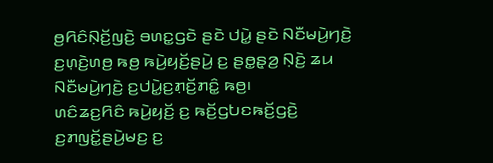ꤥ꤬ꤖꤢꤨꤡ꤫ꤢꤩ꤬ꤜꤢꤧ꤬ ꤋꤛꤢ꤭ꤞꤢꤧ ꤔꤢꤧ ꤓꤣꤧ꤭ ꤔꤢꤧ ꤡꤢꤪꤗꤣꤧ꤬ꤚꤢꤧ꤬ ꤢ꤬ꤛ꤫ꤢꤧ꤬ꤛꤥ꤬ ꤒꤥ꤬ ꤒꤣꤧ꤬ꤟꤢꤩ꤬ꤔꤣꤧ꤬ ꤢ꤬ ꤔꤥ꤭ꤔ꤫ꤤ꤬ ꤡ꤫ꤢꤧ꤬ ꤘꤣ ꤡꤢꤪꤗꤣꤧ꤬ꤚꤢꤧ꤬ ꤢ꤬ꤓꤣꤧ꤭ꤢ꤬ꤊ꤫ꤢꤩ꤬ꤊꤢꤨ꤭ ꤒꤥ꤬꤯
ꤛꤢꤨꤘꤢ꤬ꤖꤢꤨ ꤒꤣꤧ꤬ꤟꤢꤩ꤬ ꤢ꤬ ꤒꤢꤩ꤬ꤞꤝꤢꤒꤢꤩ꤬ꤞꤢꤧ꤬ ꤢ꤬ꤊꤜꤢꤩ꤭ꤔꤣꤧ꤬ꤗꤢ꤬ ꤢ꤬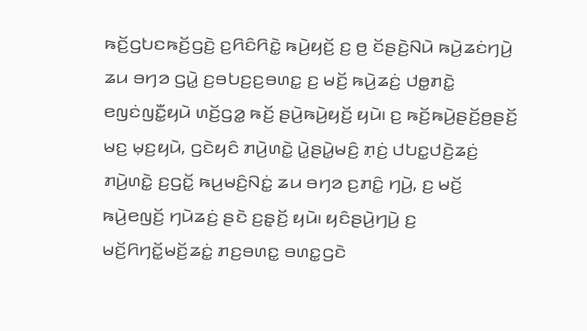ꤒꤢꤩ꤬ꤞꤝꤢꤒꤢꤩ꤬ꤞꤢꤧ꤬ ꤢ꤬ꤖꤢꤨꤖꤢꤧ꤭ ꤒꤣꤧ꤬ꤟꤢꤩ꤬ ꤢ꤬ ꤥ꤬ ꤢꤩꤔꤢꤧ꤬ꤡꤣꤧ ꤒꤣꤧ꤬ꤘꤢꤦꤚꤣꤧ꤬ ꤘꤣ ꤋꤚꤤ ꤞꤣꤧ꤭ ꤢ꤬ꤋꤝꤢ꤬ꤢ꤬ꤋꤛꤢ꤭ ꤢ꤬ ꤗꤢꤩ꤬ ꤒꤣꤧ꤬ꤘꤢꤦ꤬ ꤓꤥ꤭ꤊꤢꤧ꤭ ꤕꤜꤢꤦꤜꤢꤪ꤭ꤟꤣꤧ ꤛꤢꤩ꤬ꤞꤤ꤭ ꤒꤢꤩ꤬ ꤔꤣꤧ꤬ꤒꤣꤧ꤬ꤟꤢꤩ꤬ ꤟꤣꤧ꤯ ꤢ꤬ ꤒꤢꤩ꤬ꤒꤣꤧ꤬ꤔꤢꤩ꤬ꤥ꤬ꤔꤢꤩ꤬ ꤗꤢ꤬ ꤗ꤫ꤢ꤬ꤟꤣꤧ, ꤞꤢꤧꤟꤢꤨ ꤊꤣꤧ꤬ꤛꤢꤧ꤭ ꤣꤧ꤭ꤔꤣꤧ꤭ꤗꤢꤨ꤬ ꤊ꤫ꤢꤦ꤬ ꤓꤝꤢ꤭ꤓꤢꤧ꤬ꤘꤢꤦ꤬ ꤊꤣꤧ꤬ꤛꤢꤧ꤭ ꤢ꤬ꤞꤢꤩ꤭ ꤒꤣ꤬ꤗꤢꤨ꤬ꤡꤢꤦ꤭ ꤘꤣ ꤋꤚꤤ ꤢ꤬ꤊꤢꤨ꤭ ꤚꤣꤧ꤬, ꤢ꤬ ꤗꤢꤩ꤬ ꤒꤣꤧ꤬ꤕꤜꤢꤩ꤬ ꤚꤣꤧꤘꤢꤦ꤬ ꤔꤢꤧ ꤢ꤬ꤔ꤫ꤢꤩ꤬ ꤟꤣꤧ꤯ ꤟꤢꤨꤔꤣꤧ꤬ꤚꤣꤧ꤬ ꤢ꤬ ꤗꤢꤩ꤬ꤖꤚꤢꤩ꤭ꤗꤢꤩ꤬ꤘꤢꤦ꤭ ꤊꤢ꤬ꤋꤛꤢ꤭ ꤋꤛꤢ꤭ꤞꤢꤧ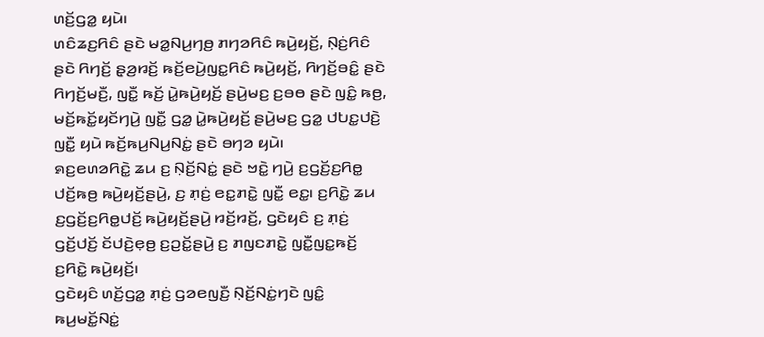ꤛꤢꤩ꤬ꤞꤤ꤭ ꤟꤣꤧ꤯
ꤛꤢꤨꤘꤢ꤬ꤖꤢꤨ ꤔꤢꤧ ꤗꤤ꤭ꤡꤣ꤬ꤚꤥ꤬ ꤊꤚꤤꤖꤢꤨ ꤒꤣꤧ꤬ꤟꤢꤩ꤬, ꤡ꤫ꤢꤦ꤬ꤖꤢꤨ ꤔꤢꤧ ꤖꤚꤢꤩ꤬ ꤔ꤫ꤤ꤬ꤙꤢꤩ꤬ ꤒꤢꤩ꤬ꤕꤣꤧ꤬ꤜꤢ꤭ꤖꤢꤨ ꤒꤣꤧ꤬ꤟꤢꤩ꤬, ꤖꤚꤢꤩ꤬ꤋꤢꤨ꤭ ꤔꤢꤧ ꤖꤚꤢꤩ꤬ꤗꤢꤪ꤬, ꤜꤢꤪ꤭ ꤒꤢꤩ꤬ ꤣꤧ꤭ꤒꤣꤧ꤬ꤟꤢꤩ꤬ ꤔꤣꤧ꤬ꤗꤢ꤬ ꤢ꤬ꤋꤥ ꤔꤢꤧ ꤜꤢꤨ꤭ ꤒꤥ꤬, ꤗꤢꤩ꤬ꤒꤢꤩ꤭ꤟꤢꤩꤚꤣꤧ꤬ ꤜꤢꤪ꤭ ꤞꤤ꤭ ꤣꤧ꤭ꤒꤣꤧ꤬ꤟꤢꤩ꤬ ꤔꤣꤧ꤬ꤗꤢ꤬ ꤞꤤ꤭ ꤓꤝꤢ꤭ꤓꤢꤧ꤬ ꤜꤢꤪ꤭ ꤟꤣꤧ ꤒꤢꤩ꤬ꤒꤣ꤬ꤡꤣ꤬ꤡꤢꤦ꤭ ꤔꤢꤧ ꤋꤚꤤ ꤟꤣꤧ꤯
ꤎꤢ꤬ꤕꤛꤤꤖꤢꤧ꤭ ꤘꤣ ꤢ꤬ ꤡ꤫ꤢꤩ꤬ꤡꤢꤦ꤭ ꤔꤢꤧ ꤠꤢꤧ꤭ ꤚꤣꤧ꤬ ꤢ꤬ꤞꤢꤩ꤬ꤢ꤬ꤖꤥ꤭ ꤓꤢꤩ꤬ꤒꤥ꤬ ꤒꤣꤧ꤬ꤟꤢꤩ꤬ꤔꤣꤧ꤬, ꤢ꤬ ꤊ꤫ꤢꤦ꤬ ꤕꤢ꤭ꤊꤢꤧ꤭ ꤜꤢꤪ꤭ ꤕꤢ꤭꤯ ꤢ꤬ꤖꤢꤧ꤭ ꤘꤣ ꤢ꤬ꤞꤢꤩ꤬ꤢ꤬ꤖꤥ꤭ꤓꤢꤩ꤬ ꤒꤣꤧ꤬ꤟꤢꤩ꤬ꤔꤣꤧ꤬ ꤙꤢꤩ꤬ꤙꤢꤩ꤬, ꤞꤢꤧꤟꤢꤨ ꤢ꤬ ꤊ꤫ꤢꤦ꤬ ꤞꤢꤩ꤬ꤓꤢꤩ꤬ ꤢꤩꤓꤢꤧ꤬ꤕ꤫ꤥ꤬ ꤢ꤬ꤑꤢꤩ꤭ꤔꤣꤧ꤬ ꤢ꤬ ꤊꤜꤢꤊꤢꤧ꤭ ꤜꤢꤪ꤭ꤜꤢ꤭ꤒꤢꤩ꤬ ꤢ꤬ꤖꤢꤧ꤭ ꤒꤣꤧ꤬ꤟꤢꤩ꤬꤯
ꤞꤢꤧꤟꤢꤨ ꤛꤢꤩ꤬ꤞꤤ꤭ ꤊ꤫ꤢꤦ꤬ ꤞꤤꤕꤜꤢꤪ꤬ ꤡ꤫ꤢꤩ꤬ꤡꤢꤦ꤭ꤚꤢꤧ ꤜꤢꤨ꤭ ꤒꤣ꤬ꤗꤢꤩ꤭ꤡꤢꤦ꤭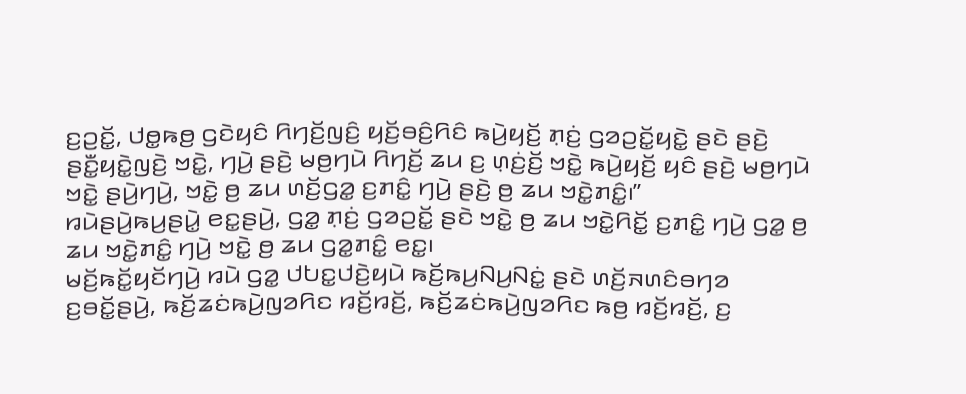ꤢ꤬ꤑꤢꤩ꤭, ꤓꤥ꤭ꤒꤥ꤬ ꤞꤢꤧꤟꤢꤨ ꤖꤚꤢꤩ꤬ꤜꤢꤨ꤬ ꤟꤢꤩ꤬ꤋꤢꤨ꤬ꤖꤢꤨ ꤒꤣꤧ꤬ꤟꤢꤩ꤬ ꤊ꤫ꤢꤦ꤬ ꤞꤤꤑꤢꤩ꤭ꤟꤢꤧ꤭ ꤔꤢꤧ ꤔꤢꤧ꤬ ꤔꤢꤪ꤭ꤟꤢꤧ꤭ꤜꤢꤧ꤬ ꤠꤢꤧ꤭, ꤚꤣꤧ꤬ ꤔꤢꤧ꤬ ꤗꤥ꤬ꤚꤣꤧ ꤖꤚꤢꤩ꤬ ꤘꤣ ꤢ꤬ ꤛ꤫ꤢꤦ꤬ꤢꤩ꤬ ꤠꤢꤧ꤭ ꤒꤣꤧ꤬ꤟꤢꤩ꤬ ꤟꤢꤨ ꤔꤢꤧ꤬ ꤗꤥ꤬ꤚꤣꤧ ꤠꤢꤧ꤭ ꤔꤣꤧ꤬ꤚꤣꤧ꤬, ꤠꤢꤧ꤭ ꤥ꤬ ꤘꤣ ꤛꤢꤩ꤬ꤞꤤ꤭ ꤢ꤬ꤊꤢꤨ꤭ ꤚꤣꤧ꤬ ꤔꤢꤧ꤬ ꤥ꤬ ꤘꤣ ꤠꤢꤧ꤭ꤊꤢꤨ꤭꤯”
ꤙꤣꤧꤔꤣꤧ꤬ꤒꤣ꤬ꤔꤣꤧ꤭ ꤕꤢ꤭ꤔꤣꤧ꤬, ꤞꤤ꤭ ꤊ꤫ꤢꤦ꤬ ꤞꤤꤑꤢꤩ꤭ ꤔꤢꤧ ꤠꤢꤧ꤭ ꤥ꤬ ꤘꤣ ꤠꤢꤧ꤭ꤖꤢꤩ꤭ ꤢ꤬ꤊꤢꤨ꤭ ꤚꤣꤧ꤬ ꤞꤤ꤭ ꤥ꤬ ꤘꤣ ꤠꤢꤧ꤭ꤊꤢꤨ꤭ ꤚꤣꤧ꤬ ꤠꤢꤧ꤭ ꤥ꤬ ꤘꤣ ꤞꤤ꤭ꤊꤢꤨ꤭ ꤕꤢ꤭꤯
ꤗꤢꤩ꤬ꤒꤢꤩ꤭ꤟꤢꤩꤚꤣꤧ꤬ ꤙꤣꤧ ꤞꤤ꤭ ꤓꤝꤢ꤭ꤓꤢꤧ꤬ꤟꤣꤧ ꤒꤢꤩ꤬ꤒꤣ꤬ꤡꤣ꤬ꤡꤢꤦ꤭ ꤔꤢꤧ ꤛꤢꤩ꤬ꤏꤛꤢꤨꤋꤚꤤ ꤢ꤬ꤋꤢꤩ꤭ꤔꤣꤧ꤬, ꤒꤢꤩ꤬ꤘꤢꤦꤒꤣꤧ꤬ꤜꤤꤖꤢ ꤙꤢꤩ꤬ꤙꤢꤩ꤬, ꤒꤢꤩ꤬ꤘꤢꤦꤒꤣꤧ꤬ꤜꤤꤖꤢ ꤒꤥ꤬ ꤙꤢꤩ꤬ꤙꤢꤩ꤬, ꤢ꤬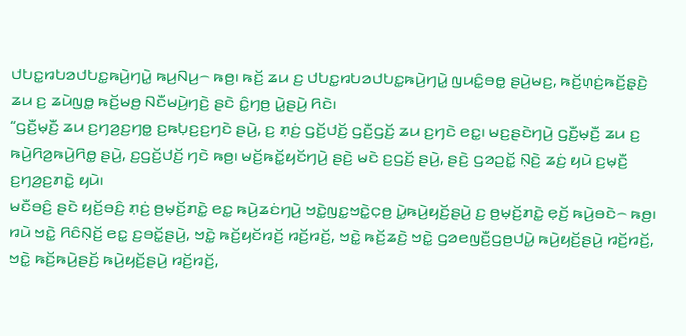ꤓꤝꤢ꤭ꤙꤝꤤꤓꤝꤢ꤭ꤒꤣꤧ꤬ꤚꤣꤧ꤭ ꤒꤣ꤬ꤡꤣ꤬꤮ ꤒꤥ꤬꤯ ꤒꤢꤩ꤬ ꤘꤣ ꤢ꤬ ꤓꤝꤢ꤭ꤙꤝꤤꤓꤝꤢ꤭ꤒꤣꤧ꤬ꤚꤣꤧ꤭ ꤜꤣꤢꤨ꤭ꤋꤥ꤭ ꤔꤣꤧ꤬ꤗꤢ꤬, ꤒꤢꤩ꤬ꤛ꤫ꤢꤦ꤬ꤒꤢꤩ꤬ꤔ꤫ꤢꤧ꤬ ꤘꤣ ꤢ꤬ ꤘꤣꤧꤜꤥ꤭ ꤒꤢꤩ꤬ꤗꤥ꤬ ꤡꤢꤪꤗꤣꤧ꤬ꤚꤢꤧ꤬ ꤔꤢꤧ ꤢꤨ꤭ꤚꤥ꤬ ꤣꤧ꤭ꤔꤣꤧ꤬ ꤖꤢꤧ꤯
“ꤞꤢꤪ꤬ꤗ꤫ꤢꤪ꤬ ꤘꤣ ꤢ꤬ꤚꤤ꤬ꤢ꤬ꤚꤥ꤭ ꤢ꤬ꤒꤝ꤫ꤢ꤬ꤢ꤬ꤚꤢꤧ ꤔꤣꤧ꤬, ꤢ꤬ ꤊ꤫ꤢꤦ꤬ ꤞꤢꤩ꤬ꤓꤢꤩ꤬ ꤞꤢꤪ꤬ꤞꤢꤩ꤬ ꤘꤣ ꤢ꤬ꤚꤢꤧ ꤕꤢ꤭꤯ ꤗꤢ꤬ꤔꤢꤧꤚꤣꤧ꤬ ꤞꤢꤪ꤬ꤗ꤫ꤢꤪ꤬ ꤘꤣ ꤢ꤬ ꤒꤣꤧ꤬ꤖꤤ꤬ꤒꤣꤧ꤬ꤖꤥ꤭ ꤔꤣꤧ꤬, ꤢ꤬ꤞꤢꤩ꤬ꤓꤢꤩ꤬ ꤚꤢꤧ ꤒꤥ꤬꤯ ꤗꤢꤩ꤬ꤒꤢꤩ꤭ꤟꤢꤩꤚꤣꤧ꤬ ꤔꤢꤧ꤬ ꤗꤢꤧ ꤢ꤬ꤞꤢꤩ꤬ ꤔꤣꤧ꤬, ꤔꤢꤧ꤬ ꤞꤤꤑꤢꤩ꤭ ꤡ꤫ꤢꤧ꤬ ꤘꤢꤦ꤬ ꤟꤣꤧ ꤢ꤬ꤗ꤫ꤢꤪ꤬ ꤢ꤬ꤚꤤ꤬ꤢ꤬ꤊꤢꤧ꤭ ꤟꤣꤧ꤯
ꤗꤢꤪꤋꤢꤨ꤬ ꤔꤢꤧ ꤟꤢꤩ꤬ꤋꤢꤨ꤬ ꤊ꤫ꤢꤦ꤬ ꤥ꤬ꤗ꤫ꤢꤩ꤬ꤊꤢꤧ꤭ ꤕꤢ꤭ ꤒꤣꤧ꤬ꤘꤢꤦꤚꤣꤧ꤬ ꤠꤢꤧ꤭ꤜꤢ꤭ꤠꤢꤧ꤭ꤍ꤫ꤥ꤬ ꤣꤧ꤭ꤒꤣꤧ꤬ꤟꤢꤩ꤬ꤔꤣꤧ꤬ ꤢ꤬ ꤥ꤬ꤗ꤫ꤢꤩ꤬ꤊꤢꤧ꤭ ꤕ꤫ꤢꤩ꤬ ꤒꤣꤧ꤬ꤋꤢꤧ꤮ ꤒꤥ꤬꤯
ꤙꤣꤧ ꤠꤢꤧ꤭ ꤖꤢꤨꤡ꤫ꤢꤩ꤬ ꤕꤢ꤭ ꤢ꤬ꤋꤢꤩ꤭ꤔꤣꤧ꤬, ꤠꤢꤧ꤭ ꤒꤢꤩ꤬ꤟꤢꤩꤙꤢꤩ꤬ ꤙꤢꤩ꤬ꤙꤢꤩ꤬, ꤠꤢꤧ꤭ ꤒꤢꤩ꤬ꤘꤢꤧ꤬ ꤠꤢꤧ꤭ ꤞꤤꤕꤜꤢꤪ꤬ꤞꤥ꤬ꤓꤣꤧ꤭ ꤒꤣꤧ꤬ꤟꤢꤩ꤬ꤔꤣꤧ꤬ ꤙꤢꤩ꤬ꤙꤢꤩ꤬, ꤠꤢꤧ꤭ ꤒꤢꤩ꤬ꤒꤣꤧ꤬ꤔꤢꤩ꤬ ꤒꤣꤧ꤬ꤟꤢꤩ꤬ꤔꤣꤧ꤬ ꤙꤢꤩ꤬ꤙꤢꤩ꤬,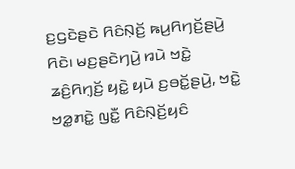ꤢ꤬ꤞꤢꤧꤔꤢꤧ ꤖꤢꤨꤡ꤫ꤢꤩ꤬ ꤒꤣ꤬ꤖꤚꤢꤩ꤬ꤔꤣꤧ꤬ ꤖꤢꤧ꤯ ꤗꤢ꤬ꤔꤢꤧꤚꤣꤧ꤬ ꤙꤣꤧ ꤠꤢꤧ꤭ ꤘꤢꤨ꤬ꤖꤚ꤫ꤢꤩ꤬ ꤟꤢꤧ꤭ ꤟꤣꤧ ꤢ꤬ꤋꤢꤩ꤭ꤔꤣꤧ꤬, ꤠꤢꤧ꤭ ꤠꤤ꤭ꤊꤢꤧ꤭ ꤜꤢꤪ꤭ ꤖꤢꤨꤡ꤫ꤢꤩ꤬ꤟꤢꤨ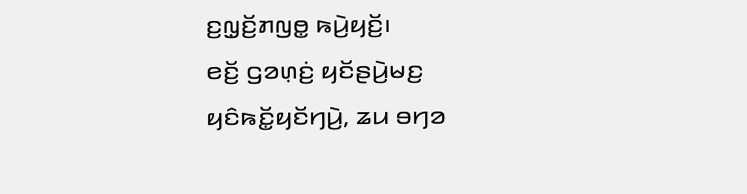ꤢ꤬ꤜ꤫ꤢꤩ꤬ꤊꤜꤥ꤭ ꤒꤣꤧ꤬ꤟꤢꤩ꤬꤯
ꤕꤢꤩ꤬ ꤞꤤꤛ꤫ꤢꤦ꤬ ꤟꤢꤩꤔꤣꤧ꤬ꤗꤢ꤬ ꤟꤢꤨꤒꤢꤩ꤭ꤟꤢꤩꤚꤣꤧ꤬, ꤘꤣ ꤋꤚꤤ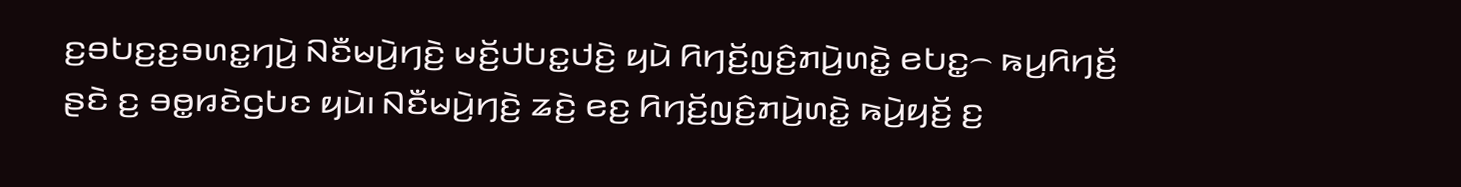ꤢ꤬ꤋꤝꤢ꤬ꤢ꤬ꤋꤛꤢ꤭ꤚꤣꤧ꤬ ꤡꤢꤪꤗꤣꤧ꤬ꤚꤢꤧ꤬ ꤗꤢꤩ꤬ꤓꤝꤢ꤭ꤓꤢꤧ꤬ ꤟꤣꤧ ꤖꤚꤢꤩ꤬ꤜꤢꤨ꤬ꤊꤣꤧ꤬ꤛꤢꤧ꤭ ꤕꤝꤢ꤭꤮ ꤒꤣ꤬ꤖꤚꤢꤩ꤬ ꤔꤢꤧ ꤢ꤬ ꤋꤥ꤭ꤙꤢꤧꤞꤝꤢ ꤟꤣꤧ꤯ ꤡꤢꤪꤗꤣꤧ꤬ꤚꤢꤧ꤬ ꤘꤢꤧ꤬ ꤕꤢ꤬ ꤖꤚꤢꤩ꤬ꤜꤢꤨ꤬ꤊꤣꤧ꤬ꤛꤢꤧ꤭ ꤒꤣꤧ꤬ꤟꤢꤩ꤬ ꤢ꤬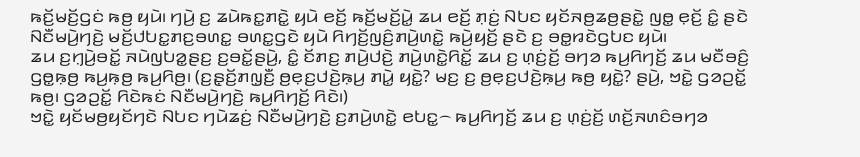ꤒꤢꤩ꤬ꤗꤢꤩ꤬ꤞꤢꤦ ꤒꤥ꤬ ꤟꤣꤧ꤯ ꤚꤣꤧ꤬ ꤢ꤬ ꤘꤣꤧꤒꤢ꤭ꤊꤢꤧ꤭ ꤟꤣꤧ ꤕꤢꤩ꤬ ꤒꤢꤩ꤬ꤗꤢꤩ꤬ꤣꤧ꤭ ꤘꤣ ꤕꤢꤩ꤬ ꤊ꤫ꤢꤦ꤬ ꤡꤝꤢ ꤟꤢꤩꤏꤥ꤬ꤘꤥ꤬ꤔꤢꤧ꤭ ꤜꤥ꤭ ꤕ꤫ꤢꤩ꤬ ꤢꤨ꤭ ꤔꤢꤧ ꤡꤢꤪꤗꤣꤧ꤬ꤚꤢꤧ꤬ ꤗꤢꤩ꤬ꤓꤝꤢ꤭ꤊꤢ꤬ꤋꤛꤢ꤭ ꤋꤛꤢ꤭ꤞꤢꤧ ꤟꤣꤧ ꤖꤚꤢꤩ꤬ꤜꤢꤨ꤬ꤊꤣꤧ꤬ꤛꤢꤧ꤭ ꤒꤣꤧ꤬ꤟꤢꤩ꤬ ꤔꤢꤧ ꤢ꤬ ꤋꤥ꤭ꤙꤢꤧꤞꤝꤢ ꤟꤣꤧ꤯
ꤘꤣ ꤢ꤬ꤚ꤫ꤣꤧ꤬ꤋꤢꤩ꤭ ꤏꤣꤧꤜꤝꤤ꤭ꤔꤢ꤬ ꤢ꤬ꤋꤢꤩ꤭ꤔꤣꤧ꤬, ꤢꤨ꤭ ꤢꤩꤊꤢ꤬ ꤊꤣꤧ꤬ꤓꤢꤧ꤬ ꤊꤣꤧ꤬ꤛꤢꤧ꤭ꤖꤢꤩ꤭ ꤘꤣ ꤢ꤬ ꤛ꤫ꤢꤦ꤬ꤢꤩ꤬ ꤋꤚꤤ ꤒꤣ꤬ꤖꤚꤢꤩ꤬ ꤘꤣ ꤗꤢꤪꤋꤢꤨ꤬ ꤞꤥ꤭ꤒ꤫ꤥ꤬ ꤒꤣ꤬ꤒ꤫ꤥ꤬ ꤒꤣ꤬ꤖꤥ꤬꤯ (ꤢ꤬ꤔ꤫ꤢꤩ꤬ꤊꤜ꤫ꤢꤪ꤬ ꤥ꤬ꤕ꤫ꤢ꤬ꤓꤢꤧ꤬ꤒ꤫ꤣ꤬ ꤊꤣꤧ꤭ ꤟꤢꤧ꤭? ꤗꤢ꤬ ꤢ꤬ ꤥ꤬ꤕ꤫ꤢ꤬ꤓꤢꤧ꤬ꤒ꤫ꤣ꤬ ꤒꤥ꤬ ꤟꤢꤧ꤭? ꤔꤣꤧ꤬, ꤠꤢꤧ꤭ ꤞꤤꤑꤢꤩ꤭ ꤒꤥ꤬꤯ ꤞꤤꤑꤢꤩ꤭ ꤖꤢꤧꤒꤢꤦ ꤡꤢꤪꤗꤣꤧ꤬ꤚꤢꤧ꤬ ꤒꤣ꤬ꤖꤚꤢꤩ꤬ ꤖꤢꤧ꤯)
ꤠꤢꤧ꤭ ꤟꤢꤩꤗꤥ꤬ꤟꤢꤩꤚꤢꤧ ꤡꤝꤢ ꤚꤣꤧꤘꤢꤦ꤬ ꤡꤢꤪꤗꤣꤧ꤬ꤚꤢꤧ꤬ ꤢ꤬ꤊꤣꤧ꤬ꤛꤢꤧ꤭ ꤕꤝꤢ꤭꤮ ꤒꤣ꤬ꤖꤚꤢꤩ꤬ ꤘꤣ ꤢ꤬ ꤛ꤫ꤢꤦ꤬ꤢꤩ꤬ ꤛꤢꤩ꤬ꤏꤛꤢꤨꤋꤚꤤ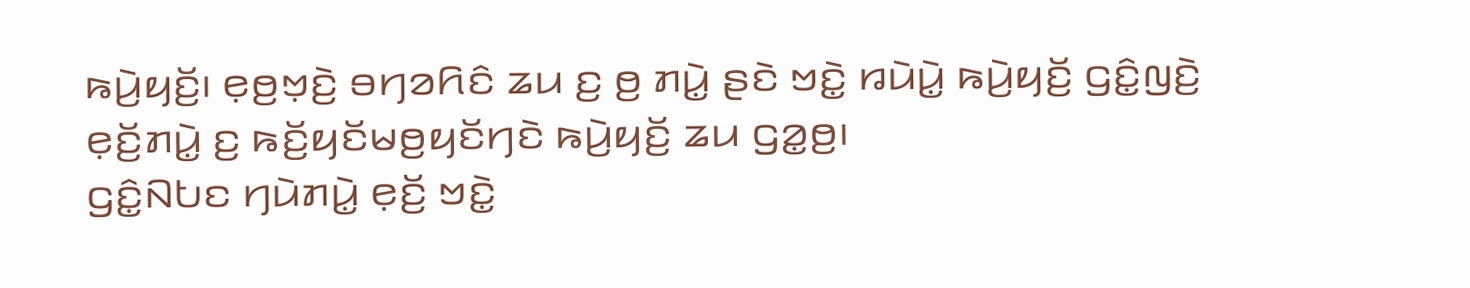ꤒꤣꤧ꤬ꤟꤢꤩ꤬꤯ ꤕ꤫ꤥ꤬ꤠ꤫ꤢꤧ꤬ ꤋꤚꤤꤖꤢꤨ ꤘꤣ ꤢ꤬ ꤥ꤬ ꤊꤣꤧ꤭ ꤔꤢꤧ ꤠꤢꤧ꤭ ꤙꤣꤧꤣꤧ꤭ ꤒꤣꤧ꤬ꤟꤢꤩ꤬ ꤞꤢꤨ꤭ꤜꤢꤧ꤬ ꤕ꤫ꤢꤩ꤬ꤊꤣꤧ꤭ ꤢ꤬ ꤒꤢꤩ꤬ꤟꤢꤩꤗꤥ꤬ꤟꤢꤩꤚꤢꤧ ꤒꤣꤧ꤬ꤟꤢꤩ꤬ ꤘꤣ ꤞꤤ꤭ꤥ꤬꤯
ꤞꤢꤨ꤭ꤡꤝꤢ ꤚꤣꤧꤊꤣꤧ꤭ ꤕ꤫ꤢꤩ꤬ ꤠꤢꤧ꤭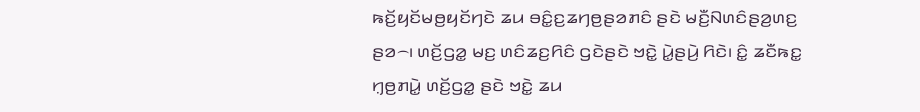ꤒꤢꤩ꤬ꤟꤢꤩꤗꤥ꤬ꤟꤢꤩꤚꤢꤧ ꤘꤣ ꤋꤢꤨ꤭ꤢ꤬ꤘꤚꤥ꤬ꤔꤤꤊꤢꤨ ꤔꤢꤧ ꤗꤢꤪ꤬ꤡꤛꤢꤨꤔꤤ꤬ꤛꤢ꤬ ꤔꤤ꤮꤯ ꤛꤢꤩ꤬ꤞꤤ꤭ ꤗꤢ꤬ ꤛꤢꤨꤘꤢ꤬ꤖꤢꤨ ꤞꤢꤧꤔꤢꤧ ꤠꤢꤧ꤭ ꤣꤧ꤭ꤔꤣꤧ꤬ ꤖꤢꤧ꤯ ꤢꤨ꤭ ꤘꤢꤪꤒꤢ꤭ ꤚ꤫ꤥ꤬ꤊꤣꤧ꤭ ꤛꤢꤩ꤬ꤞꤤ꤭ ꤔꤢꤧ ꤠꤢꤧ꤭ ꤘꤣ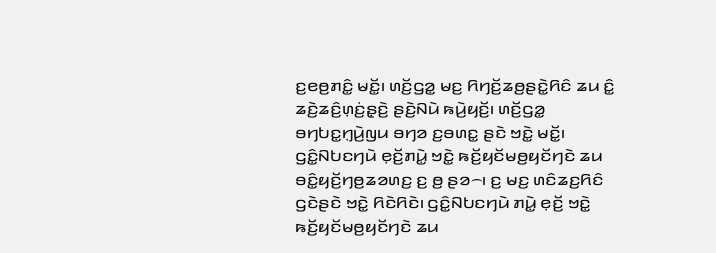ꤢ꤬ꤕꤥ꤬ꤊꤢꤨ꤭ ꤗꤢꤩ꤭꤯ ꤛꤢꤩ꤬ꤞꤤ꤭ ꤗꤢ꤬ ꤖꤚꤢꤩ꤬ꤘꤥ꤬ꤔꤢꤧ꤭ꤖꤢꤨ ꤘꤣ ꤢꤨ꤭ ꤘꤢꤧ꤬ꤘꤢꤨ꤬ꤛ꤫ꤢꤦ꤬ꤔ꤫ꤢꤧ꤬ ꤔꤢꤧ꤬ꤡꤣꤧ ꤒꤣꤧ꤬ꤟꤢꤩ꤬꤯ ꤛꤢꤩ꤬ꤞꤤ꤭ ꤋꤚꤝꤢ꤭ꤚ꤫ꤣꤧ꤬ꤜꤣ ꤋꤚꤤ ꤢ꤬ꤋꤛꤢ꤭ ꤔꤢꤧ ꤠꤢꤧ꤭ ꤗꤢꤩ꤭꤯
ꤞꤢꤨ꤭ꤡꤝꤢꤚꤣꤧ ꤕ꤫ꤢꤩ꤬ꤊꤣꤧ꤭ ꤠꤢꤧ꤭ ꤒꤢꤩ꤬ꤟꤢꤩꤗꤥ꤬ꤟꤢꤩꤚꤢꤧ ꤘꤣ ꤋꤢꤨ꤭ꤟꤢꤩ꤬ꤚꤥ꤬ꤘꤤꤛꤢ꤬ ꤢ꤬ ꤥ꤬ ꤔꤤ꤮꤯ ꤢ꤬ ꤗꤢ꤬ ꤛꤢꤨꤘꤢ꤬ꤖꤢꤨ ꤞꤢꤧꤔꤢꤧ ꤠꤢꤧ꤭ ꤖꤢꤧꤖꤢꤧ꤯ ꤞꤢꤨ꤭ꤡꤝꤢꤚꤣꤧ ꤊꤣꤧ꤭ ꤕ꤫ꤢꤩ꤬ ꤠꤢꤧ꤭ ꤒꤢꤩ꤬ꤟꤢꤩꤗꤥ꤬ꤟꤢꤩꤚꤢꤧ ꤘꤣ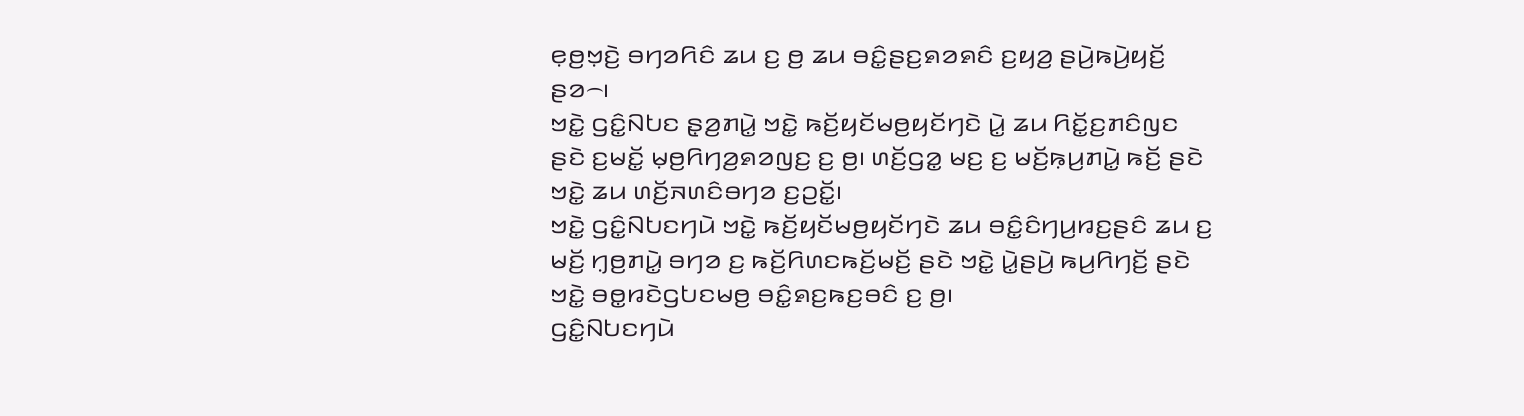ꤕ꤫ꤥ꤬ꤠ꤫ꤢꤧ꤬ ꤋꤚꤤꤖꤢꤨ ꤘꤣ ꤢ꤬ ꤥ꤬ ꤘꤣ ꤋꤢꤨ꤭ꤔꤢ꤬ꤎꤤꤎꤢꤨ ꤢ꤬ꤟꤤ꤬ ꤔꤣꤧ꤬ꤒꤣꤧ꤬ꤟꤢꤩ꤬ ꤔꤤ꤮꤯
ꤠꤢꤧ꤭ ꤞꤢꤨ꤭ꤡꤝꤢ ꤔ꤫ꤤ꤬ꤊꤣꤧ꤭ ꤠꤢꤧ꤭ ꤒꤢꤩ꤬ꤟꤢꤩꤗꤥ꤬ꤟꤢꤩꤚꤢꤧ ꤣꤧ꤭ ꤘꤣ ꤖꤢꤩ꤭ꤢ꤬ꤊꤢꤨꤜꤢ ꤔꤢꤧ ꤢ꤬ꤗꤢꤩ꤭ ꤗ꤫ꤥ꤬ꤖꤚꤤ꤬ꤎꤤꤜꤢ꤬ ꤢ꤬ ꤥ꤬꤯ ꤛꤢꤩ꤬ꤞꤤ꤭ ꤗꤢ꤬ ꤢ꤬ ꤗꤢꤩ꤬ꤒ꤫ꤣ꤬ꤊꤣꤧ꤭ ꤒꤢꤩ꤬ ꤔꤢꤧ ꤠꤢꤧ꤭ ꤘꤣ ꤛꤢꤩ꤬ꤏꤛꤢꤨꤋꤚꤤ ꤢ꤬ꤑꤢꤩ꤭꤯
ꤠꤢꤧ꤭ ꤞꤢꤨ꤭ꤡꤝꤢꤚꤣꤧ ꤠꤢꤧ꤭ ꤒꤢꤩ꤬ꤟꤢꤩꤗꤥ꤬ꤟꤢꤩꤚꤢꤧ ꤘꤣ ꤋꤢꤨ꤭ꤢꤨꤚꤣ꤬ꤙꤢ꤬ꤔꤢꤨ ꤘꤣ ꤢ꤬ ꤗꤢꤩ꤬ ꤚ꤫ꤥ꤬ꤊꤣꤧ꤭ ꤋꤚꤤ ꤢ꤬ ꤒꤢꤩ꤬ꤖꤛꤢꤒꤢꤩ꤬ꤗꤢꤩ꤬ ꤔꤢꤧ ꤠꤢꤧ꤭ ꤣꤧ꤭ꤔꤣꤧ꤬ ꤒꤣ꤬ꤖꤚꤢꤩ꤬ ꤔꤢꤧ ꤠꤢꤧ꤭ ꤋꤥ꤭ꤙꤢꤧꤞꤝꤢꤗꤥ꤬ ꤋꤢꤨ꤭ꤎꤢ꤬ꤒꤢ꤬ꤋꤢꤨ ꤢ꤬ ꤥ꤬꤯
ꤞꤢꤨ꤭ꤡꤝꤢꤚꤣꤧ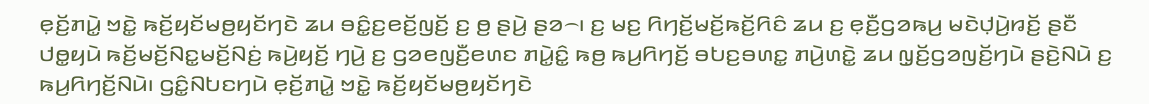ꤕ꤫ꤢꤩ꤬ꤊꤣꤧ꤭ ꤠꤢꤧ꤭ ꤒꤢꤩ꤬ꤟꤢꤩꤗꤥ꤬ꤟꤢꤩꤚꤢꤧ ꤘꤣ ꤋꤢꤨ꤭ꤢ꤬ꤕꤢꤩ꤬ꤜꤢꤩ꤬ ꤢ꤬ ꤥ꤬ ꤔꤣꤧ꤬ ꤔꤤ꤮꤯ ꤢ꤬ ꤗꤢ꤬ ꤖꤚꤢꤩ꤬ꤗꤢꤩ꤬ꤒꤢꤩ꤬ꤖꤢꤨ ꤘꤣ ꤢ꤬ ꤕ꤫ꤢꤪ꤬ꤞꤤꤒꤣ꤬ ꤗꤢꤧꤓ꤫ꤣꤧ꤬ꤙꤢꤩ꤬ ꤔꤢꤪ ꤓꤥ꤭ꤟꤣꤧ ꤒꤢꤩ꤬ꤗꤢꤩ꤬ꤡꤢ꤭ꤗꤢꤩ꤬ꤡꤢꤦ꤬ ꤒꤣꤧ꤬ꤟꤢꤩ꤬ ꤚꤣꤧ꤬ ꤢ꤬ ꤞꤤꤕꤜꤢꤪ꤬ꤕꤛꤢ ꤊꤣꤧ꤭ꤢꤨ꤭ ꤒꤥ꤬ ꤒꤣ꤬ꤖꤚꤢꤩ꤬ ꤋꤝꤢ꤬ꤋꤛꤢ꤭ ꤊꤣꤧ꤬ꤛꤢꤧ꤭ ꤘꤣ ꤜ꤫ꤢꤩ꤬ꤞꤤꤜꤢꤩ꤬ꤚꤣꤧ ꤔꤢꤧ꤬ꤡꤣꤧ ꤢ꤬ ꤒꤣ꤬ꤖꤚꤢꤩ꤬ꤡꤣꤧ꤯ ꤞꤢꤨ꤭ꤡꤝꤢꤚꤣꤧ ꤕ꤫ꤢꤩ꤬ꤊꤣꤧ꤭ ꤠꤢꤧ꤭ ꤒꤢꤩ꤬ꤟꤢꤩꤗꤥ꤬ꤟꤢꤩꤚꤢꤧ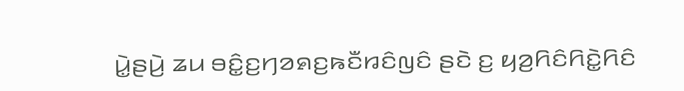ꤣꤧ꤭ꤔꤣꤧ꤬ ꤘꤣ ꤋꤢꤨ꤭ꤢ꤬ꤚꤤꤎꤢ꤬ꤒꤢꤪꤙꤢꤨꤜꤢꤨ ꤔꤢꤧ ꤢ꤬ ꤟꤤ꤬ꤖꤢꤨꤖꤢꤧ꤭ꤖꤢꤨ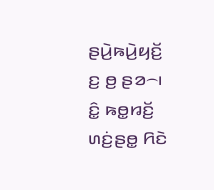ꤔꤣꤧ꤬ꤒꤣꤧ꤬ꤟꤢꤩ꤬ ꤢ꤬ ꤥ꤬ ꤔꤤ꤮꤯
ꤢꤨ꤭ ꤒꤥ꤭ꤙꤢꤩ꤬ ꤛꤢꤦ꤬ꤔꤥ꤭ ꤖꤢꤧ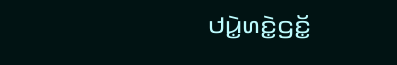ꤓꤣꤧ꤭ꤛꤢꤧ꤭ꤞꤢꤩ꤭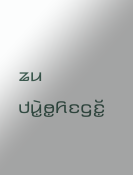ꤘꤣ ꤓꤣꤧ꤭ꤥ꤭ꤖꤢꤞꤢꤩ꤭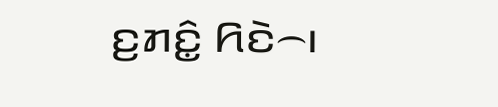ꤢ꤬ꤊꤢꤨ꤭ ꤖꤢꤧ꤮꤯